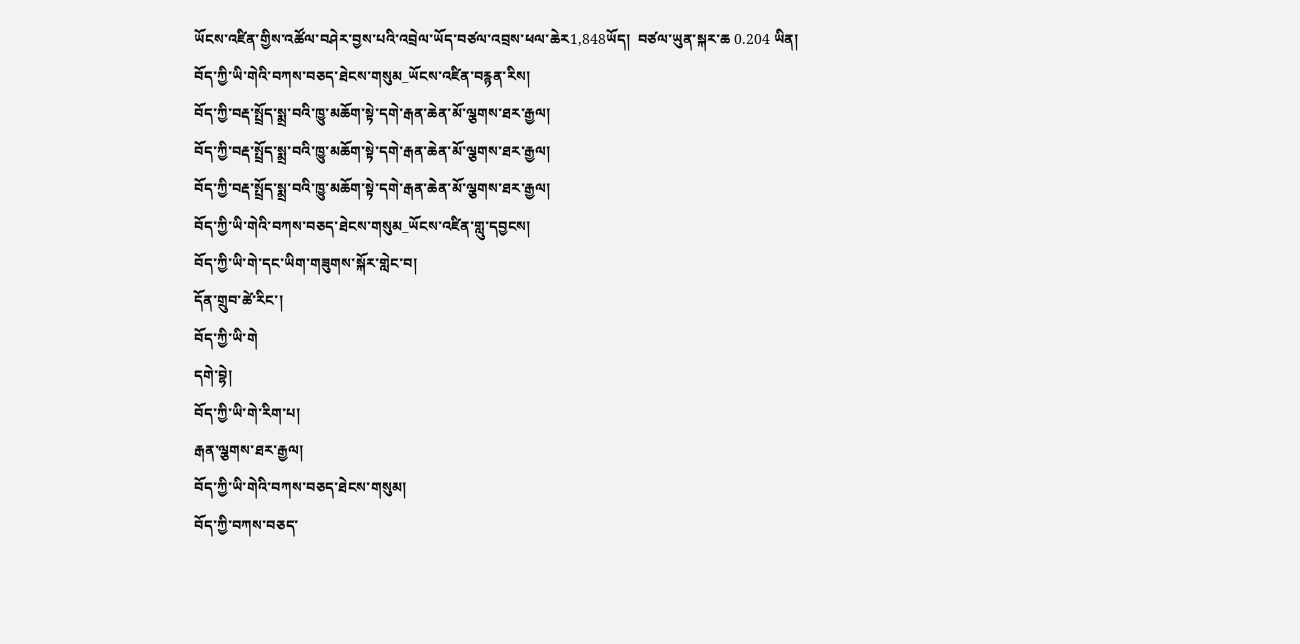ཡོངས་འཛིན་གྱིས་འཚོལ་བཤེར་བྱས་པའི་འབྲེལ་ཡོད་བཙལ་འབྲས་ཕལ་ཆེར1,848ཡོད།  བཙལ་ཡུན་སྐར་ཆ 0.204 ཡིན།
བོད་ཀྱི་ཡི་གེའི་བཀས་བཅད་ཐེངས་གསུམ_ཡོངས་འཛིན་བརྙན་རིས།
བོད་ཀྱི་བརྡ་སྤྲོད་སྨྲ་བའི་ཁྱུ་མཆོག་སྟེ་དགེ་རྒན་ཆེན་མོ་ལྕགས་ཐར་རྒྱལ།
བོད་ཀྱི་བརྡ་སྤྲོད་སྨྲ་བའི་ཁྱུ་མཆོག་སྟེ་དགེ་རྒན་ཆེན་མོ་ལྕགས་ཐར་རྒྱལ།
བོད་ཀྱི་བརྡ་སྤྲོད་སྨྲ་བའི་ཁྱུ་མཆོག་སྟེ་དགེ་རྒན་ཆེན་མོ་ལྕགས་ཐར་རྒྱལ།
བོད་ཀྱི་ཡི་གེའི་བཀས་བཅད་ཐེངས་གསུམ_ཡོངས་འཛིན་གླུ་དབྱངས།
བོད་ཀྱི་ཡི་གེ་དང་ཡིག་གཟུགས་སྐོར་གླེང་བ།
དོན་གྲུབ་ཚེ་རིང་།
བོད་ཀྱི་ཡི་གེ
དགེ་བྷེ།
བོད་ཀྱི་ཡི་གེ་རིག་པ།
རྒན་ལྕགས་ཐར་རྒྱལ།
བོད་ཀྱི་ཡི་གེའི་བཀས་བཅད་ཐེངས་གསུམ།
བོད་ཀྱི་བཀས་བཅད་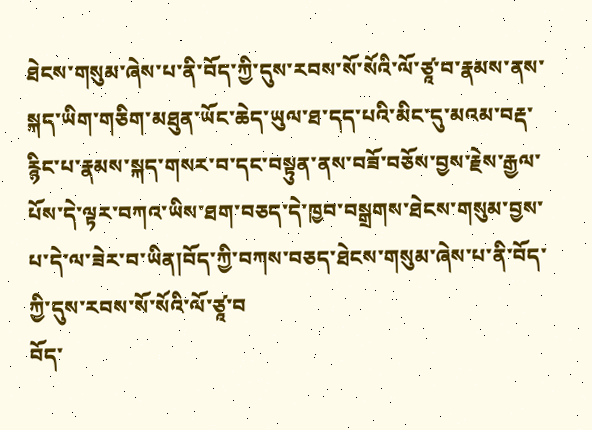ཐེངས་གསུམ་ཞེས་པ་ནི་བོད་ཀྱི་དུས་རབས་སོ་སོའི་ལོ་ཙཱ་བ་རྣམས་ནས་སྐད་ཡིག་གཅིག་མཐུན་ཡོང་ཆེད་ཡུལ་ཐ་དད་པའི་མིང་དུ་མའམ་བརྡ་རྙིང་པ་རྣམས་སྐད་གསར་བ་དང་བསྟུན་ནས་བཟོ་བཅོས་བྱས་རྗེས་རྒྱལ་པོས་དེ་ལྟར་བཀའ་ཡིས་ཐག་བཅད་དེ་ཁྱབ་བསྒྲགས་ཐེངས་གསུམ་བྱས་པ་དེ་ལ་ཟེར་བ་ཡིན།བོད་ཀྱི་བཀས་བཅད་ཐེངས་གསུམ་ཞེས་པ་ནི་བོད་ཀྱི་དུས་རབས་སོ་སོའི་ལོ་ཙཱ་བ
བོད་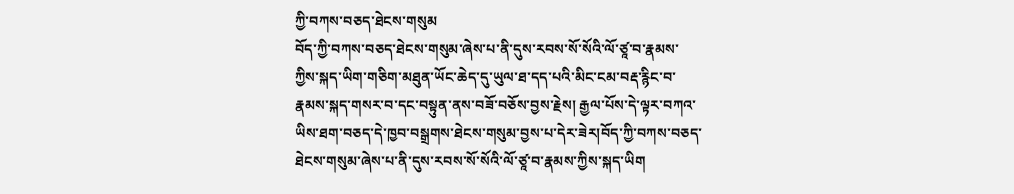ཀྱི་བཀས་བཅད་ཐེངས་གསུམ
བོད་ཀྱི་བཀས་བཅད་ཐེངས་གསུམ་ཞེས་པ་ནི་དུས་རབས་སོ་སོའི་ལོ་ཙཱ་བ་རྣམས་ཀྱིས་སྐད་ཡིག་གཅིག་མཐུན་ཡོང་ཆེད་དུ་ཡུལ་ཐ་དད་པའི་མིང་ངམ་བརྡ་རྙིང་བ་རྣམས་སྐད་གསར་བ་དང་བསྟུན་ནས་བཟོ་བཅོས་བྱས་རྗེས། རྒྱལ་པོས་དེ་ལྟར་བཀའ་ཡིས་ཐག་བཅད་དེ་ཁྱབ་བསྒྲགས་ཐེངས་གསུམ་བྱས་པ་དེར་ཟེར།བོད་ཀྱི་བཀས་བཅད་ཐེངས་གསུམ་ཞེས་པ་ནི་དུས་རབས་སོ་སོའི་ལོ་ཙཱ་བ་རྣམས་ཀྱིས་སྐད་ཡིག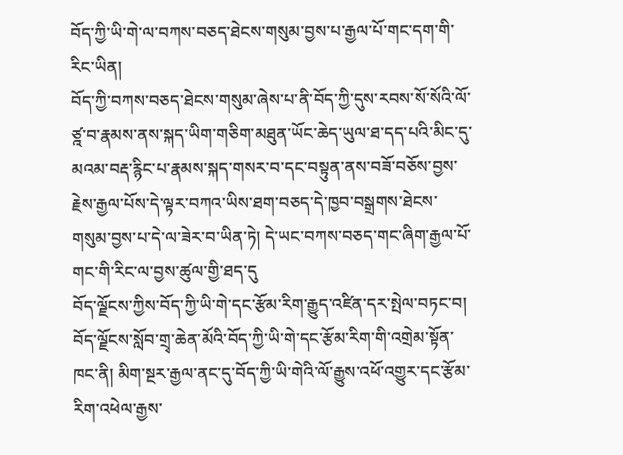བོད་ཀྱི་ཡི་གེ་ལ་བཀས་བཅད་ཐེངས་གསུམ་བྱས་པ་རྒྱལ་པོ་གང་དག་གི་རིང་ཡིན།
བོད་ཀྱི་བཀས་བཅད་ཐེངས་གསུམ་ཞེས་པ་ནི་བོད་ཀྱི་དུས་རབས་སོ་སོའི་ལོ་ཙྰ་བ་རྣམས་ནས་སྐད་ཡིག་གཅིག་མཐུན་ཡོང་ཆེད་ཡུལ་ཐ་དད་པའི་མིང་དུ་མའམ་བརྡ་རྙིང་པ་རྣམས་སྐད་གསར་བ་དང་བསྟུན་ནས་བཟོ་བཅོས་བྱས་རྗེས་རྒྱལ་པོས་དེ་ལྟར་བཀའ་ཡིས་ཐག་བཅད་དེ་ཁྱབ་བསྒྲགས་ཐེངས་གསུམ་བྱས་པ་དེ་ལ་ཟེར་བ་ཡིན་ཏེ། དེ་ཡང་བཀས་བཅད་གང་ཞིག་རྒྱལ་པོ་གང་གི་རིང་ལ་བྱས་ཚུལ་གྱི་ཐད་དུ
བོད་ལྗོངས་ཀྱིས་བོད་ཀྱི་ཡི་གེ་དང་རྩོམ་རིག་རྒྱུད་འཛིན་དར་སྤེལ་བཏང་བ།
བོད་ལྗོངས་སློབ་གྲྭ་ཆེན་མོའི་བོད་ཀྱི་ཡི་གེ་དང་རྩོམ་རིག་གི་འགྲེམ་སྟོན་ཁང་ནི། མིག་སྔར་རྒྱལ་ནང་དུ་བོད་ཀྱི་ཡི་གེའི་ལོ་རྒྱུས་འཕོ་འགྱུར་དང་རྩོམ་རིག་འཕེལ་རྒྱས་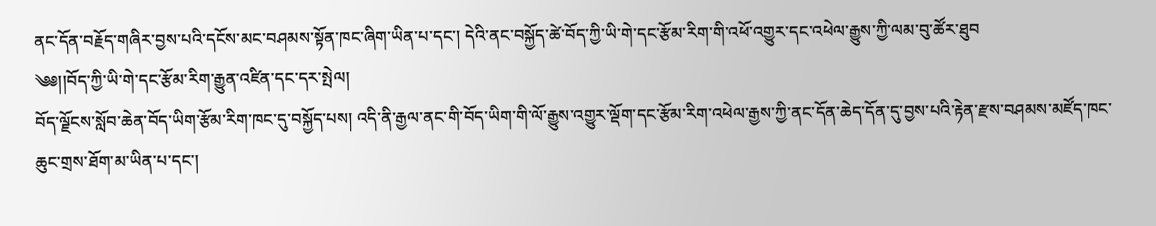ནང་དོན་བརྗོད་གཞིར་བྱས་པའི་དངོས་མང་བཤམས་སྟོན་ཁང་ཞིག་ཡིན་པ་དང་། དེའི་ནང་བསྐྱོད་ཚེ་བོད་ཀྱི་ཡི་གེ་དང་རྩོམ་རིག་གི་འཕོ་འགྱུར་དང་འཕེལ་རྒྱུས་ཀྱི་ལམ་བུ་ཚོར་ཐུབ
༄༅།།བོད་ཀྱི་ཡི་གེ་དང་རྩོམ་རིག་རྒྱུན་འཛིན་དང་དར་སྤེལ།
བོད་ལྗོངས་སློབ་ཆེན་བོད་ཡིག་རྩོམ་རིག་ཁང་དུ་བསྐྱོད་པས། འདི་ནི་རྒྱལ་ནང་གི་བོད་ཡིག་གི་ལོ་རྒྱུས་འགྱུར་ལྡོག་དང་རྩོམ་རིག་འཕེལ་རྒྱས་ཀྱི་ནང་དོན་ཆེད་དོན་དུ་བྱས་པའི་རྟེན་རྫས་བཤམས་མཛོད་ཁང་ཆུང་གྲས་ཐོག་མ་ཡིན་པ་དང་།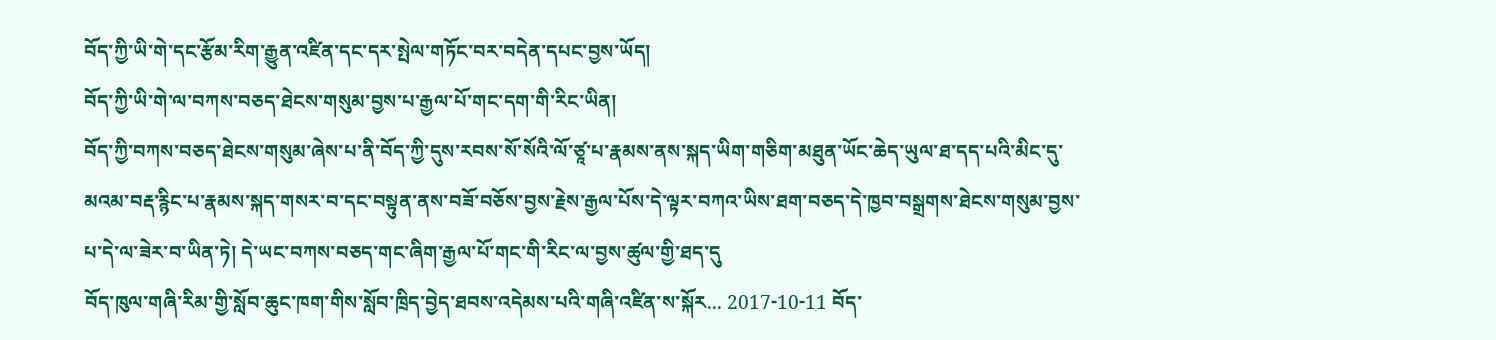བོད་ཀྱི་ཡི་གེ་དང་རྩོམ་རིག་རྒྱུན་འཛིན་དང་དར་སྤེལ་གཏོང་བར་བདེན་དཔང་བྱས་ཡོད།
བོད་ཀྱི་ཡི་གེ་ལ་བཀས་བཅད་ཐེངས་གསུམ་བྱས་པ་རྒྱལ་པོ་གང་དག་གི་རིང་ཡིན།
བོད་ཀྱི་བཀས་བཅད་ཐེངས་གསུམ་ཞེས་པ་ནི་བོད་ཀྱི་དུས་རབས་སོ་སོའི་ལོ་ཙཱ་པ་རྣམས་ནས་སྐད་ཡིག་གཅིག་མཐུན་ཡོང་ཆེད་ཡུལ་ཐ་དད་པའི་མིང་དུ་མའམ་བརྡ་རྙིང་པ་རྣམས་སྐད་གསར་བ་དང་བསྟུན་ནས་བཟོ་བཅོས་བྱས་རྗེས་རྒྱལ་པོས་དེ་ལྟར་བཀའ་ཡིས་ཐག་བཅད་དེ་ཁྱབ་བསྒྲགས་ཐེངས་གསུམ་བྱས་པ་དེ་ལ་ཟེར་བ་ཡིན་ཏེ། དེ་ཡང་བཀས་བཅད་གང་ཞིག་རྒྱལ་པོ་གང་གི་རིང་ལ་བྱས་ཚུལ་གྱི་ཐད་དུ
བོད་ཁུལ་གཞི་རིམ་གྱི་སློབ་ཆུང་ཁག་གིས་སློབ་ཁྲིད་བྱེད་ཐབས་འདེམས་པའི་གཞི་འཛིན་ས་སྐོར... 2017-10-11 བོད་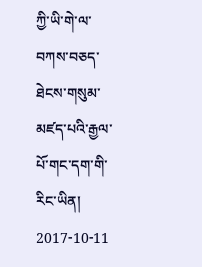ཀྱི་ཡི་གེ་ལ་བཀས་བཅད་ཐེངས་གསུམ་མཛད་པའི་རྒྱལ་པོ་གང་དག་གི་རིང་ཡིན། 2017-10-11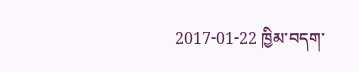2017-01-22 ཁྱིམ་བདག་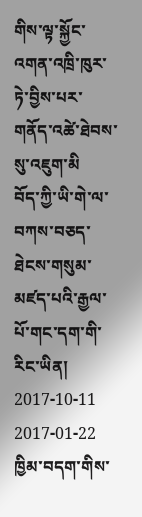གིས་ལྟ་སྐྱོང་འགན་འཁྲི་ཁུར་ཏེ་བྱིས་པར་གནོད་འཚེ་ཐེབས་སུ་འཇུག་མི
བོད་ཀྱི་ཡི་གེ་ལ་བཀས་བཅད་ཐེངས་གསུམ་མཛད་པའི་རྒྱལ་པོ་གང་དག་གི་རིང་ཡིན། 2017-10-11 2017-01-22 ཁྱིམ་བདག་གིས་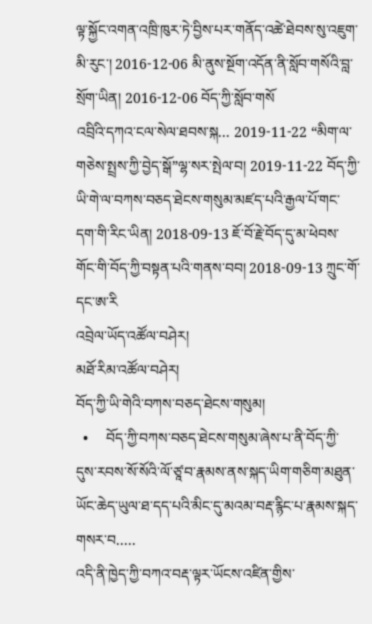ལྟ་སྐྱོང་འགན་འཁྲི་ཁུར་ཏེ་བྱིས་པར་གནོད་འཚེ་ཐེབས་སུ་འཇུག་མི་རུང་། 2016-12-06 མི་ནུས་སྔོག་འདོན་ནི་སློབ་གསོའི་བླ་སྲོག་ཡིན། 2016-12-06 བོད་ཀྱི་སློབ་གསོ
འབྲིའི་དཀའ་ངལ་སེལ་ཐབས་སྐ... 2019-11-22 “མིག་ལ་གཅེས་སྤྲས་ཀྱི་བྱེད་སྒོ”ལྷ་སར་སྤེལ་བ། 2019-11-22 བོད་ཀྱི་ཡི་གེ་ལ་བཀས་བཅད་ཐེངས་གསུམ་མཛད་པའི་རྒྱལ་པོ་གང་དག་གི་རིང་ཡིན། 2018-09-13 ཇོ་བོ་རྗེ་བོད་དུ་མ་ཕེབས་གོང་གི་བོད་ཀྱི་བསྟན་པའི་གནས་བབ། 2018-09-13 ཀྲུང་གོ་དང་ཨ་རི
འབྲེལ་ཡོད་འཚོལ་བཤེར།
མཐོ་རིམ་འཚོལ་བཤེར།
བོད་ཀྱི་ཡི་གེའི་བཀས་བཅད་ཐེངས་གསུམ།
  •     བོད་ཀྱི་བཀས་བཅད་ཐེངས་གསུམ་ཞེས་པ་ནི་བོད་ཀྱི་དུས་རབས་སོ་སོའི་ལོ་ཙཱ་བ་རྣམས་ནས་སྐད་ཡིག་གཅིག་མཐུན་ཡོང་ཆེད་ཡུལ་ཐ་དད་པའི་མིང་དུ་མའམ་བརྡ་རྙིང་པ་རྣམས་སྐད་གསར་བ.....
འདི་ནི་ཁྱེད་ཀྱི་བཀའ་བརྡ་ལྟར་ཡོངས་འཛིན་གྱིས་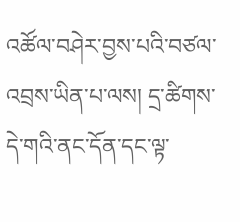འཚོལ་བཤེར་བྱས་པའི་བཙལ་འབྲས་ཡིན་པ་ལས། དྲ་ཚིགས་དེ་གའི་ནང་དོན་དང་ལྟ་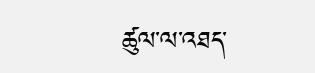ཚུལ་ལ་འཐད་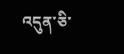འདུན་ཅི་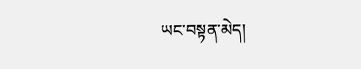ཡང་བསྟན་མེད།